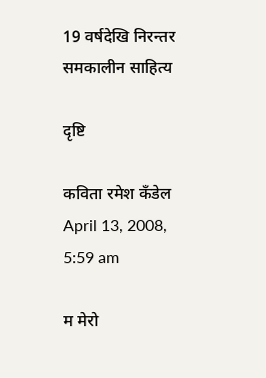19 वर्षदेखि निरन्तर
समकालीन साहित्य

दृष्टि

कविता रमेश कँडेल April 13, 2008, 5:59 am

म मेरो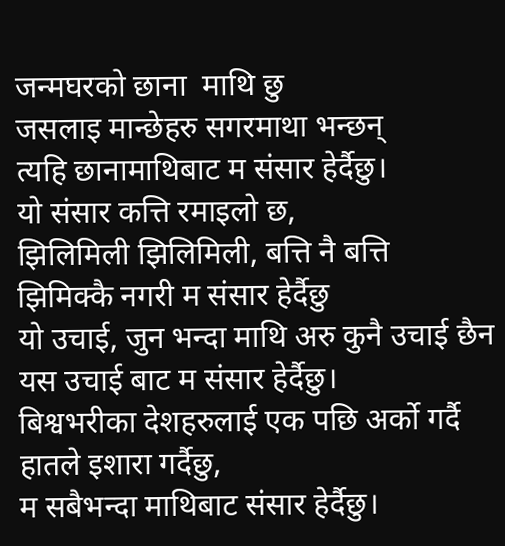जन्मघरको छाना  माथि छु
जसलाइ मान्छेहरु सगरमाथा भन्छन्
त्यहि छानामाथिबाट म संसार हेर्दैछु।
यो संसार कत्ति रमाइलो छ,
झिलिमिली झिलिमिली, बत्ति नै बत्ति
झिमिक्कै नगरी म संसार हेर्दैछु
यो उचाई, जुन भन्दा माथि अरु कुनै उचाई छैन
यस उचाई बाट म संसार हेर्दैछु।
बिश्वभरीका देशहरुलाई एक पछि अर्को गर्दै
हातले इशारा गर्दैछु,
म सबैभन्दा माथिबाट संसार हेर्दैछु।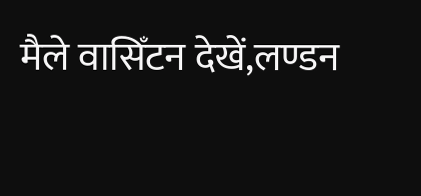मैले वासिँटन देखें,लण्डन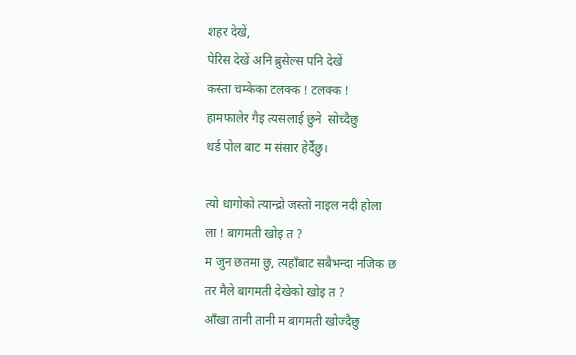शहर देखें,
पेरिस देखें अनि ब्रुसेल्स पनि देखें
कस्ता चम्केका टलक्क ! टलक्क !
हामफालेर गैइ त्यसलाई छुने  सोच्दैछु
थर्ड पोल बाट म संसार हेर्दैछु।

त्यो धागोको त्यान्द्रो जस्तो नाइल नदी होला
ला ! बागमती खोइ त ?
म जुन छतमा छु, त्यहाँबाट सबैभन्दा नजिक छ
तर मैले बागमती देखेको खोइ त ?
आँखा तानी तानी म बागमती खोज्दैछु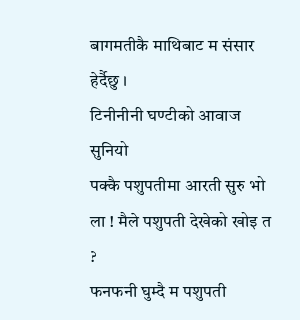बागमतीकै माथिबाट म संसार हेर्दैछु ।
टिनीनीनी घण्टीको आवाज सुनियो
पक्कै पशुपतीमा आरती सुरु भो
ला ! मैले पशुपती देखेको खोइ त ?
फनफनी घुम्दै म पशुपती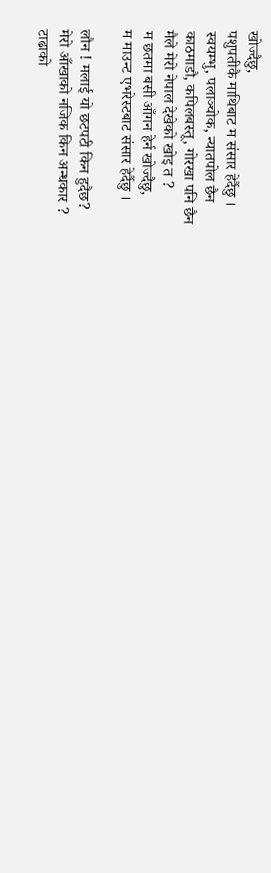खोज्दैछु,
पशुपतीकै माथिबाट म संसार हेर्दैछु ।
स्वयम्भु, पलाञ्चोक, न्यातपोल छैन
काठमाडौ, कपिलबस्तू, गोरखा पनि छैन
मैले मेरो नेपाल देखेको खोइ त ?
म छतमा बसी आँगन हेर्न खोज्दैछु,
म माउन्ट एभरेस्टबाट संसार हेर्दैछु ।

लौन ! मलाई यो छटपटी किन हुदैछ?
मेरो आँखाको नजिक किन अन्धकार ?
टाढाको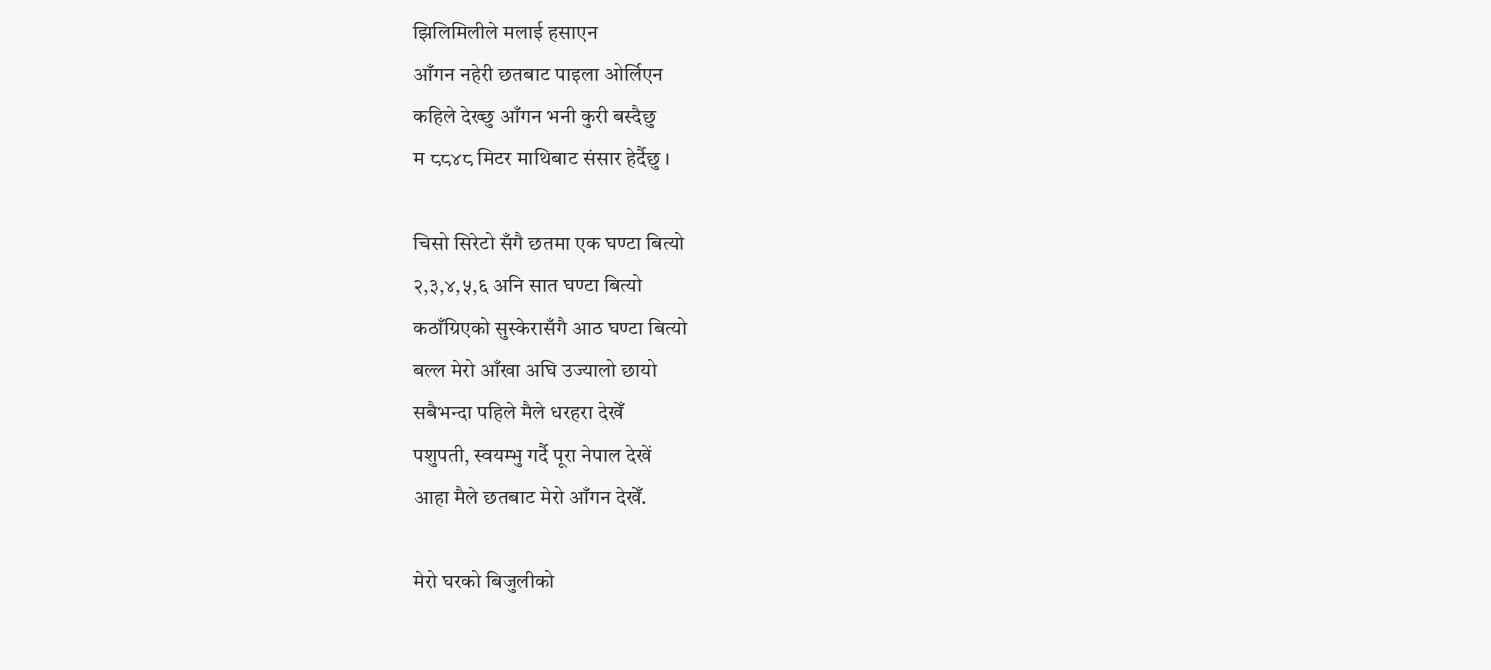झिलिमिलीले मलाई हसाएन
आँगन नहेरी छतबाट पाइला ओर्लिएन
कहिले देख्छु आँगन भनी कुरी बस्दैछु
म ८८४८ मिटर माथिबाट संसार हेर्दैछु ।

चिसो सिरेटो सँगै छतमा एक घण्टा बित्यो
२,३,४,५,६ अनि सात घण्टा बित्यो
कठाँग्रिएको सुस्केरासँगै आठ घण्टा बित्यो
बल्ल मेरो आँखा अघि उज्यालो छायो
सबैभन्दा पहिले मैले धरहरा देखेँ
पशुपती, स्वयम्भु गर्दै पूरा नेपाल देखें
आहा मैले छतबाट मेरो आँगन देखेँ.

मेरो घरको बिजुलीको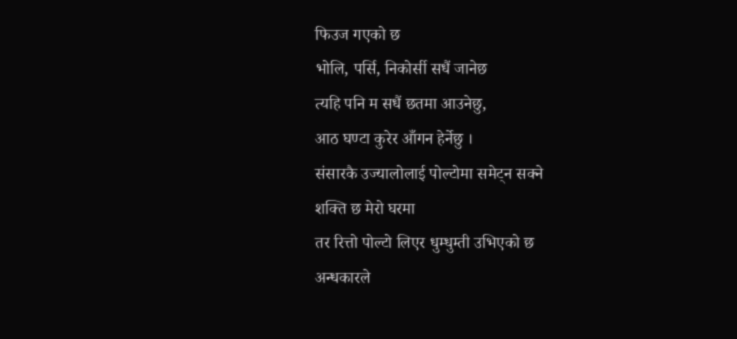फिउज गएको छ
भोलि, पर्सि, निकोर्सी सधैं जानेछ
त्यहि पनि म सधैं छतमा आउनेछु,
आठ घण्टा कुरेर आँगन हेर्नेछु ।
संसारकै उज्यालोलाई पोल्टोमा समेट्न सक्ने
शक्ति छ मेरो घरमा
तर रित्तो पोल्टो लिएर धुम्धुम्ती उभिएको छ
अन्धकारले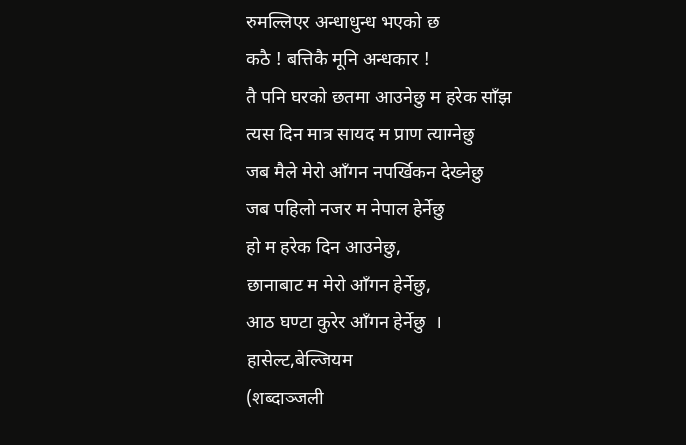रुमल्लिएर अन्धाधुन्ध भएको छ
कठै ! बत्तिकै मूनि अन्धकार !
तै पनि घरको छतमा आउनेछु म हरेक साँझ
त्यस दिन मात्र सायद म प्राण त्याग्नेछु
जब मैले मेरो आँगन नपर्खिकन देख्नेछु
जब पहिलो नजर म नेपाल हेर्नेछु
हो म हरेक दिन आउनेछु,
छानाबाट म मेरो आँगन हेर्नेछु,
आठ घण्टा कुरेर आँगन हेर्नेछु  ।
हासेल्ट,बेल्जियम
(शब्दाञ्जली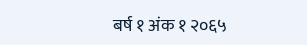बर्ष १ अंक १ २०६५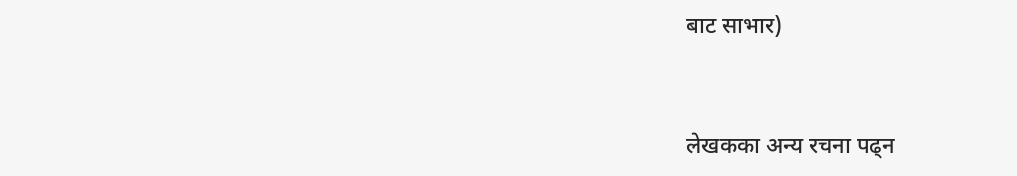बाट साभार)


लेखकका अन्य रचना पढ्न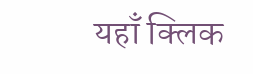यहाँ क्लिक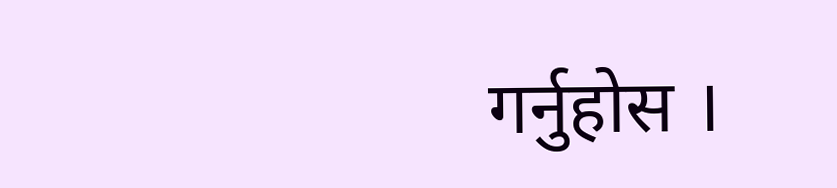गर्नुहोस ।